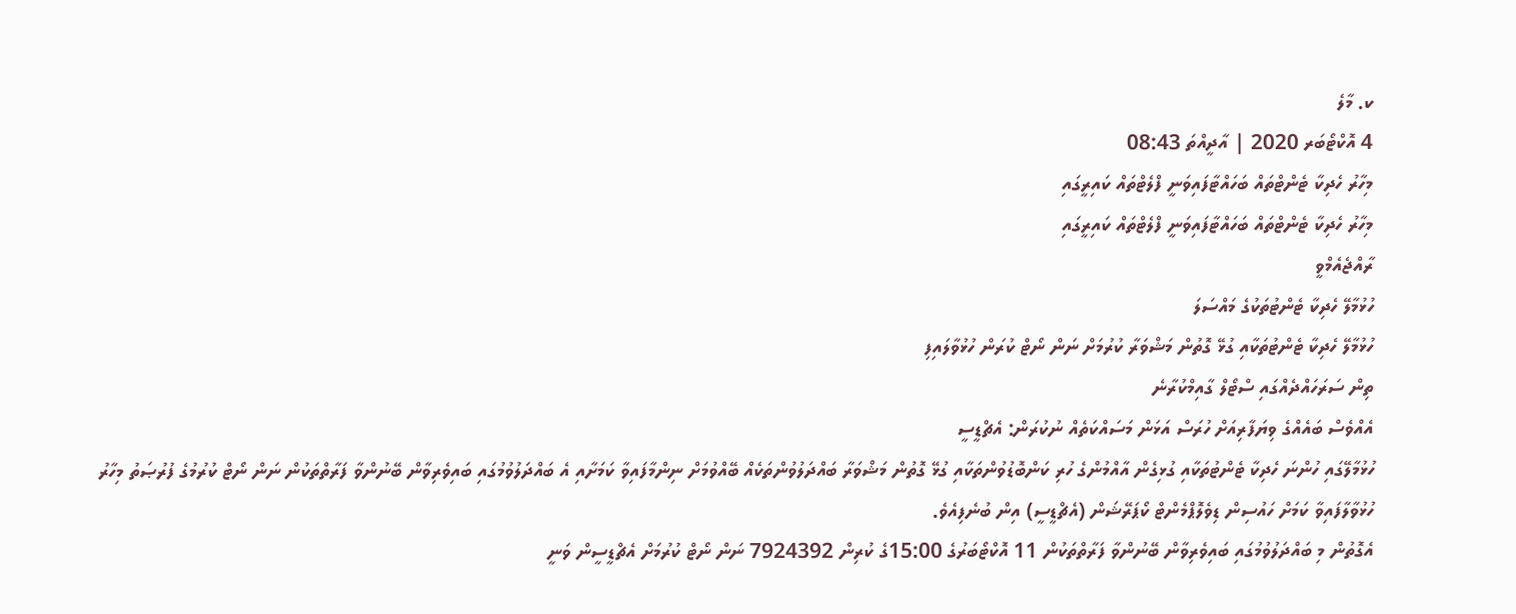ކ. މާލެ
4 އޮކްޓޯބަރ 2020 | އާދީއްތަ 08:43
މިހާރު ހެދިކާ ޓެންޓްތައް ބަހައްޓާފައިވަނީ ފްލެޓްތައް ކައިރީގައި
މިހާރު ހެދިކާ ޓެންޓްތައް ބަހައްޓާފައިވަނީ ފްލެޓްތައް ކައިރީގައި
ރާއްޖެއެމްވީ
ހުޅުމާލޭ ހެދިކާ ޓެންޓުތަކުގެ މައްސަލަ
ހުޅުމާލޭ ހެދިކާ ޓެންޓުތަކާއި ގުޅޭ ގޮތުން މަޝްވަރާ ކުރުމަށް ނަން ނޯޓް ކުރަން ހުޅުވާލައިފި
ތިން ސަރަހައްދެއްގައި ސްޓޯލް ގާއިމްކުރާނެ
އެއްވެސް ބައެއްގެ ވިޔަފާރިއަށް ހުރަސް އަޅަން މަސައްކަތެއް ނުކުރަން: އެޗްޑީސީ
ހުޅުމާލޭގައި ހުންނަ ހެދިކާ ޓެންޓުތަކާއި ގުޅިގެން އާއްމުންގެ ހުރި ކަންބޮޑުވުންތަކާއި ގުޅޭ ގޮތުން މަޝްވަރާ ބައްދަލުވުންތަކެއް ބޭއްވުމަށް ނިންމާފައިވާ ކަމަށާއި އެ ބައްދަލުވުމުގައި ބައިވެރިވާން ބޭނުންވާ ފަރާތްތަކުން ނަން ނޯޓް ކުރުމުގެ ފުރުޞަތު މިހާރު ހުޅުވާލާފައިވާ ކަމަށް ހައުސިން ޑިވެލޮޕްމެންޓް ކޯޕަރޭޝަން (އެޗްޑީސީ) އިން ބުނެފިއެވެ.
އެގޮތުން މި ބައްދަލުވުމުގައި ބައިވެރިވާން ބޭނުންވާ ފަރާތްތަކުން 11 އޮކްޓޯބަރުގެ 15:00ގެ ކުރިން 7924392 ނަން ނޯޓް ކުރުމަށް އެޗްޑީސީން ވަނީ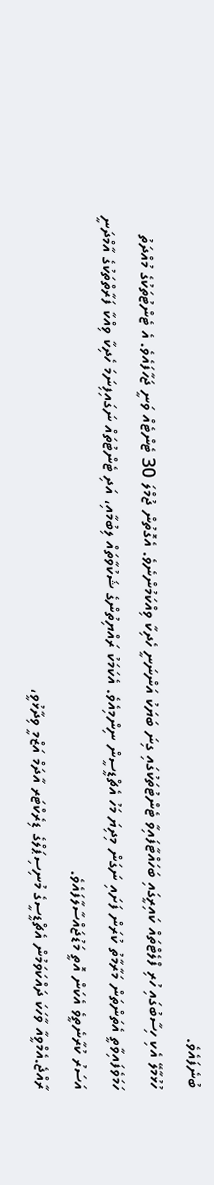ބުނެފައެވެ.
ހުޅުމާލޭ އެކި ހިސާބުގައި ހުރި ފްލެޓްތައް ކައިރީގައި ބަހައްޓާފައިވާ ޓެންޓުތަކުގައި ގިނަ ބަޔަކު އަންނަނީ ހެދިކާ ވިއްކަމުންނެވެ. އެގޮތުން ޖުމްލަ 30 ޓެންޓެއް ވަނީ ޖަހާފައެވެ. އެ ޓެންޓުތަކުގެ މުއްދަތު ހަމަވެފައިވާތީ އެތަންތަން މަރާމާތު ކުރަން ފަށައި ނަގަން މިދިޔަ މަހު އެޗްޑީސީން ނިންމިއެވެ. އެކަމަކު ރައްޔިތުންގެ ޝަކުވާތައް ލިބުމާއި، އަދި ޓެންޓުތައް ނަގައިފިނަމަ ހެދިކާ ވިއްކާ ފަރާތްތަކުގެ އާމްދަނީ އަސަރު ކުރާނެތީވެ އެކަން އޮތީ މަޑުޖައްސާލާފައެވެ.
ރާއްޖެ.އެމްވީއާ ވާހަކަ ދައްކަވަމުން އެޗްޑީސީގެ މުނިސިޕަލްގެ ޑިރެކްޓަރ އާދަމް އަޒްމީ ވިދާޅުވީ،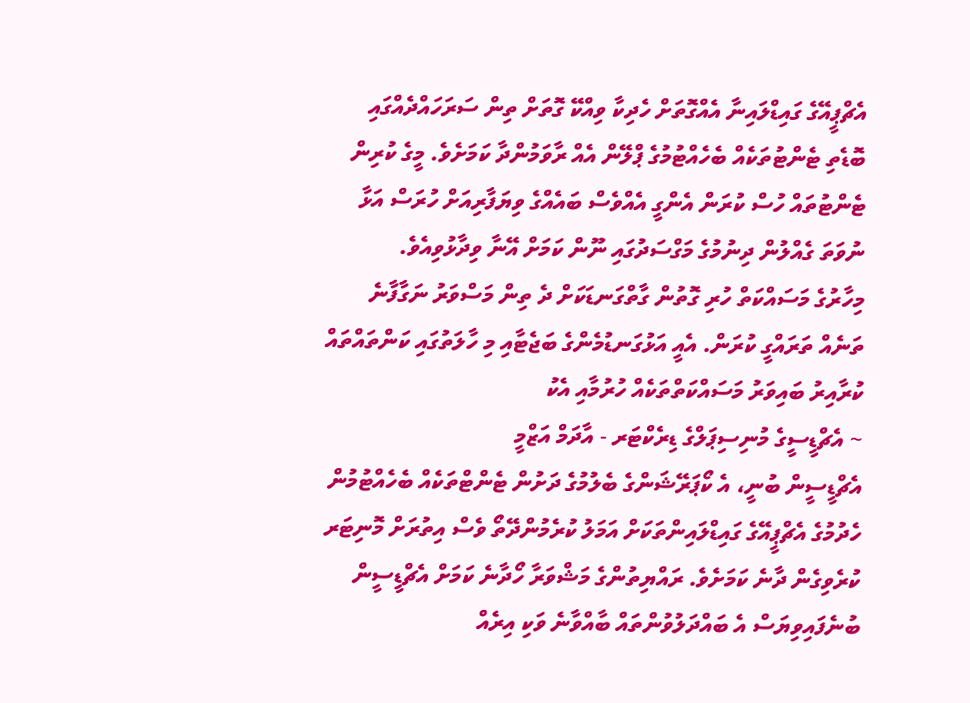އެޗްޕީއޭގެ ގައިޑްލައިނާ އެއްގޮތަށް ހެދިކާ ވިއްކޭ ގޮތަށް ތިން ސަރަހައްދެއްގައި ބޮޑެތި ޓެންޓުތަކެއް ބެހެއްޓުމުގެ ޕްލޭން އެއް ރާވަމުންދާ ކަމަށެވެ. މީގެ ކުރިން ޓެންޓުތައް ހުސް ކުރަން އެންގީ އެއްވެސް ބައެއްގެ ވިޔަފާރިއަށް ހުރަސް އަޅާ ނުވަތަ ގެއްލުން ދިނުމުގެ މަގްސަދުގައި ނޫން ކަމަށް އޭނާ ވިދާޅުވިއެވެ.
މިހާރުގެ މަސައްކަތް ހުރި ގޮތުން ގާތްގަނޑަކަށް ދެ ތިން މަސްވަރު ނަގާފާނެ ތަނެއް ތަރައްގީ ކުރަން. އެއީ އަޅުގަނޑުމެންގެ ބަޖެޓާއި މި ހާލަތުގައި ކަންތައްތައް ކުރާއިރު ބައިވަރު މަސައްކަތްތަކެއް ހުރުމާއި އެކު
~ އެޗްޑީސީގެ މުނިސިޕަލްގެ ޑިރެކްޓަރ - އާދަމް އަޒްމީ
އެޗްޑީސީން ބުނީ، އެ ކޯޕަރޭޝަންގެ ބެލުމުގެ ދަށުން ޓެންޓްތަކެއް ބެހެއްޓުމުން ހެދުމުގެ އެޗްޕީއޭގެ ގައިޑްލައިންތަކަށް އަމަލު ކުރެމުންދޭތޯ ވެސް އިތުރަށް މޮނިޓަރ ކުރެވިގެން ދާނެ ކަމަށެވެ. ރައްޔިތުންގެ މަޝްވަރާ ހޯދާނެ ކަމަށް އެޗްޑީސީން ބުނެފައިވިޔަސް އެ ބައްދަލުވުންތައް ބާއްވާނެ ވަކި އިރެއް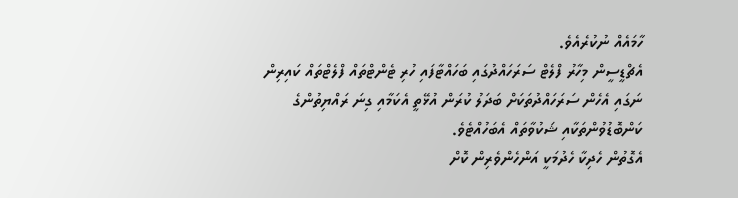ހާމައެއް ނުކުރެއެވެ.
އެޗްޑީސީން މިހާރު ފްލެޓް ސަރަހައްދުގައި ބަހައްޓާފައި ހުރި ޓެންޓްތައް ފްލެޓްތައް ކައިރިން ނަގައި އެހެން ސަރަހައްދުތަކަށް ބަދަލު ކުރަން އުޅޭތީ އެކަމާއި ގިނަ ރައްޔިތުންގެ ކަންބޮޑުވުންތަކާއި ޝަކުވާތައް އެބަހުއްޓެވެ.
އެގޮތުން ހެދިކާ ހެދުމަކީ އަންހެންވެރިން ކޮށް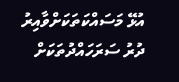އުޅޭ މަސައްކަތަކަށްވާއިރު ދުރު ސަރަހައްދުތަކަށް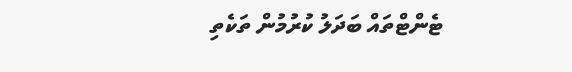ޓެންޓްތައް ބަދަލު ކުރުމުން ތަކެތި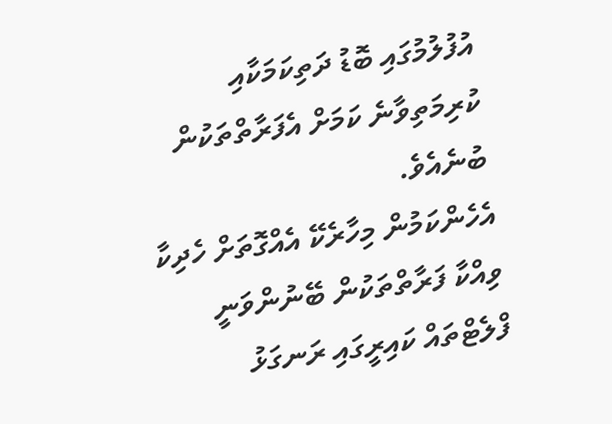އުފުލުމުގައި ބޮޑު ދަތިކަމަކާއި ކުރިމަތިވާނެ ކަމަށް އެފަރާތްތަކުން ބުނެއެވެ.
އެހެންކަމުން މިހާރެކޭ އެއްގޮތަށް ހެދިކާ ވިއްކާ ފަރާތްތަކުން ބޭނުންވަނީ ފްލެޓްތައް ކައިރީގައި ރަނގަޅު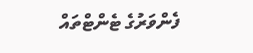ފެންވަރުގެ ޓެންޓްތައް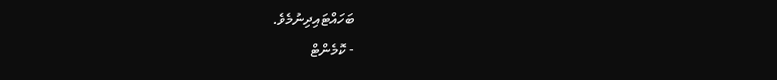ބަހައްޓައިދިނުމެވެ.
- ކޮމެންޓް